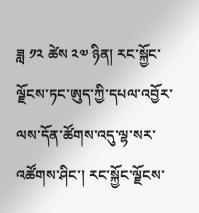ཟླ ༡༢ ཚེས ༢༧ ཉིན། རང་སྐྱོང་ལྗོངས་ཏང་ཨུད་ཀྱི་དཔལ་འབྱོར་ལས་དོན་ཚོགས་འདུ་ལྷ་སར་འཚོགས་ཤིང་། རང་སྐྱོང་ལྗོངས་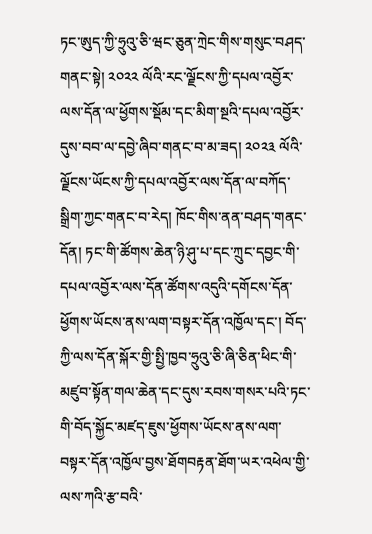ཏང་ཨུད་ཀྱི་ཧྲུའུ་ཅི་ཝང་ཅུན་ཀྲེང་གིས་གསུང་བཤད་གནང་སྟེ། ༢༠༢༢ ལོའི་རང་ལྗོངས་ཀྱི་དཔལ་འབྱོར་ལས་དོན་ལ་ཕྱོགས་སྡོམ་དང་མིག་སྔའི་དཔལ་འབྱོར་དུས་བབ་ལ་དབྱེ་ཞིབ་གནང་བ་མ་ཟད། ༢༠༢༣ ལོའི་ལྗོངས་ཡོངས་ཀྱི་དཔལ་འབྱོར་ལས་དོན་ལ་བཀོད་སྒྲིག་ཀྱང་གནང་བ་རེད། ཁོང་གིས་ནན་བཤད་གནང་དོན། ཏང་གི་ཚོགས་ཆེན་ཉི་ཤུ་པ་དང་ཀྲུང་དབྱང་གི་དཔལ་འབྱོར་ལས་དོན་ཚོགས་འདུའི་དགོངས་དོན་ཕྱོགས་ཡོངས་ནས་ལག་བསྟར་དོན་འཁྱོལ་དང་། བོད་ཀྱི་ལས་དོན་སྐོར་གྱི་སྤྱི་ཁྱབ་ཧྲུའུ་ཅི་ཞི་ཅིན་ཕིང་གི་མཛུབ་སྟོན་གལ་ཆེན་དང་དུས་རབས་གསར་པའི་ཏང་གི་བོད་སྐྱོང་མཛད་ཇུས་ཕྱོགས་ཡོངས་ནས་ལག་བསྟར་དོན་འཁྱོལ་བྱས་ཐོགབརྟན་ཐོག་ཡར་འཕེལ་གྱི་ལས་ཀའི་རྩ་བའི་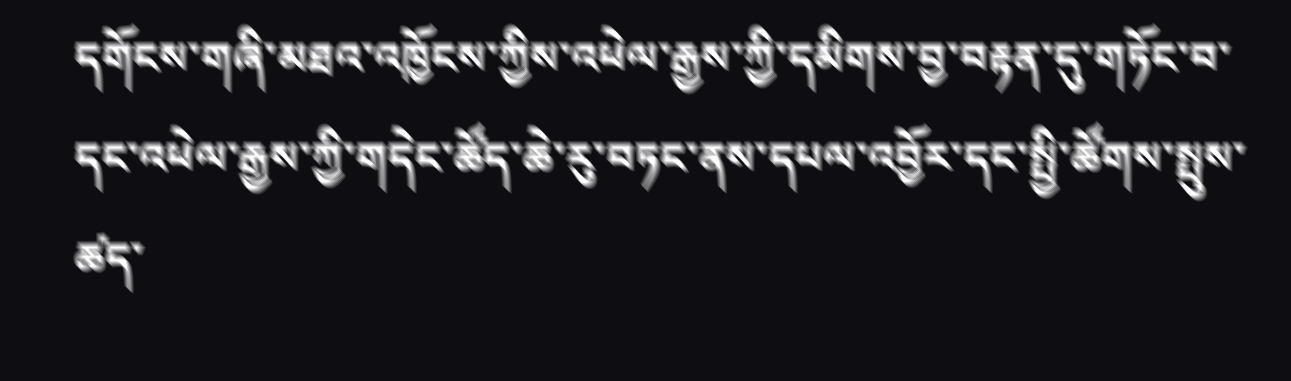དགོངས་གཞི་མཐའ་འཁྱོངས་ཀྱིས་འཕེལ་རྒྱས་ཀྱི་དམིགས་བྱ་བརྟན་དུ་གཏོང་བ་དང་འཕེལ་རྒྱས་ཀྱི་གདེང་ཚོད་ཆེ་རུ་བཏང་ནས་དཔལ་འབྱོར་དང་སྤྱི་ཚོགས་སྤུས་ཚད་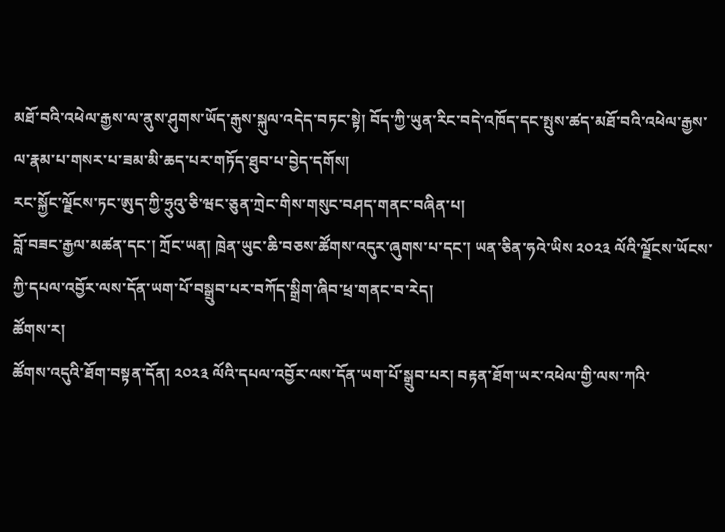མཐོ་བའི་འཕེལ་རྒྱས་ལ་ནུས་ཤུགས་ཡོད་རྒུས་སྐུལ་འདེད་བཏང་སྟེ། བོད་ཀྱི་ཡུན་རིང་བདེ་འཁོད་དང་སྤུས་ཚད་མཐོ་བའི་འཕེལ་རྒྱས་ལ་རྣམ་པ་གསར་པ་ཟམ་མི་ཆད་པར་གཏོད་ཐུབ་པ་བྱེད་དགོས།
རང་སྐྱོང་ལྗོངས་ཏང་ཨུད་ཀྱི་ཧྲུའུ་ཅི་ཝང་ཅུན་ཀྲེང་གིས་གསུང་བཤད་གནང་བཞིན་པ།
བློ་བཟང་རྒྱལ་མཚན་དང་། ཀྲོང་ཡན། ཁྲེན་ཡུང་ཆི་བཅས་ཚོགས་འདུར་ཞུགས་པ་དང་། ཡན་ཅིན་ཧའེ་ཡིས ༢༠༢༣ ལོའི་ལྗོངས་ཡོངས་ཀྱི་དཔལ་འབྱོར་ལས་དོན་ཡག་པོ་བསྒྲུབ་པར་བཀོད་སྒྲིག་ཞིབ་ཕྲ་གནང་བ་རེད།
ཚོགས་ར།
ཚོགས་འདུའི་ཐོག་བསྟན་དོན། ༢༠༢༣ ལོའི་དཔལ་འབྱོར་ལས་དོན་ཡག་པོ་སྒྲུབ་པར། བརྟན་ཐོག་ཡར་འཕེལ་གྱི་ལས་ཀའི་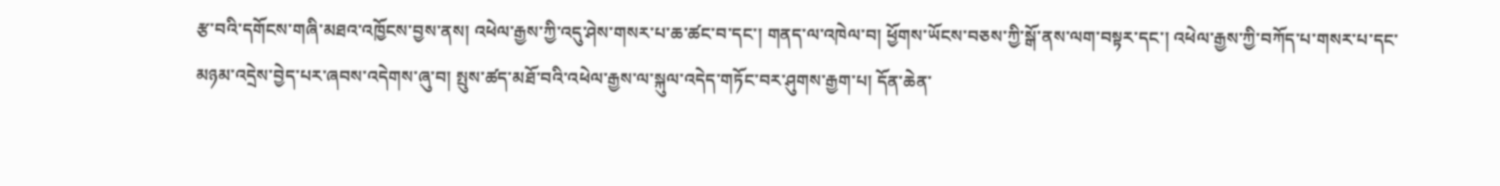རྩ་བའི་དགོངས་གཞི་མཐའ་འཁྱོངས་བྱས་ནས། འཕེལ་རྒྱས་ཀྱི་འདུ་ཤེས་གསར་པ་ཆ་ཚང་བ་དང་། གནད་ལ་འཁེལ་བ། ཕྱོགས་ཡོངས་བཅས་ཀྱི་སྒོ་ནས་ལག་བསྟར་དང་། འཕེལ་རྒྱས་ཀྱི་བཀོད་པ་གསར་པ་དང་མཉམ་འདྲེས་བྱེད་པར་ཞབས་འདེགས་ཞུ་བ། སྤུས་ཚད་མཐོ་བའི་འཕེལ་རྒྱས་ལ་སྐུལ་འདེད་གཏོང་བར་ཤུགས་རྒྱག་པ། དོན་ཆེན་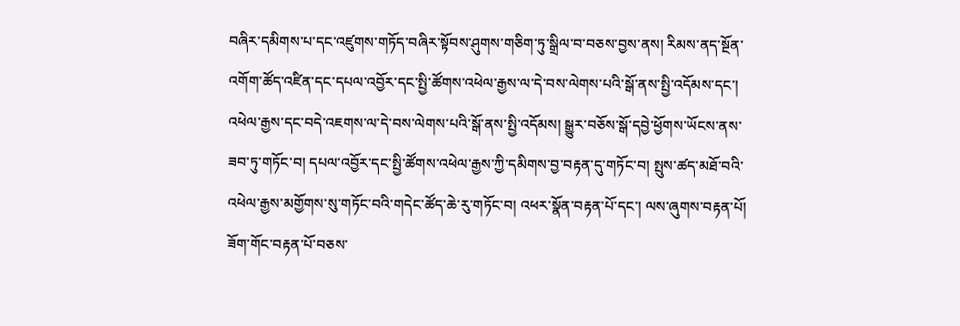བཞིར་དམིགས་པ་དང་འཛུགས་གཏོད་བཞིར་སྟོབས་ཤུགས་གཅིག་ཏུ་སྒྲིལ་བ་བཅས་བྱས་ནས། རིམས་ནད་སྔོན་འགོག་ཚོད་འཛིན་དང་དཔལ་འབྱོར་དང་སྤྱི་ཚོགས་འཕེལ་རྒྱས་ལ་དེ་བས་ལེགས་པའི་སྒོ་ནས་སྤྱི་འདོམས་དང་། འཕེལ་རྒྱས་དང་བདེ་འཇགས་ལ་དེ་བས་ལེགས་པའི་སྒོ་ནས་སྤྱི་འདོམས། སྒྱུར་བཅོས་སྒོ་དབྱེ་ཕྱོགས་ཡོངས་ནས་ཟབ་ཏུ་གཏོང་བ། དཔལ་འབྱོར་དང་སྤྱི་ཚོགས་འཕེལ་རྒྱས་ཀྱི་དམིགས་བྱ་བརྟན་དུ་གཏོང་བ། སྤུས་ཚད་མཐོ་བའི་འཕེལ་རྒྱས་མགྱོགས་སུ་གཏོང་བའི་གདེང་ཚོད་ཆེ་རུ་གཏོང་བ། འཕར་སྣོན་བརྟན་པོ་དང་། ལས་ཞུགས་བརྟན་པོ། ཟོག་གོང་བརྟན་པོ་བཅས་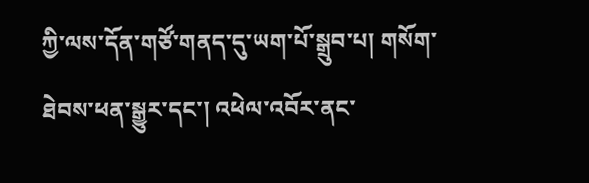ཀྱི་ལས་དོན་གཙོ་གནད་དུ་ཡག་པོ་སྒྲུབ་པ། གསོག་ཐེབས་ཕན་སྒྱུར་དང་། འཕེལ་འབོར་ནང་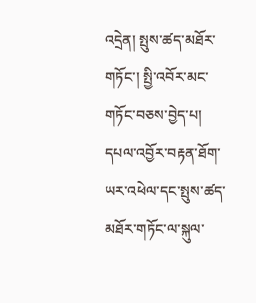འདྲེན། སྤུས་ཚད་མཐོར་གཏོང་། སྤྱི་འབོར་མང་གཏོང་བཅས་བྱེད་པ། དཔལ་འབྱོར་བརྟན་ཐོག་ཡར་འཕེལ་དང་སྤུས་ཚད་མཐོར་གཏོང་ལ་སྐུལ་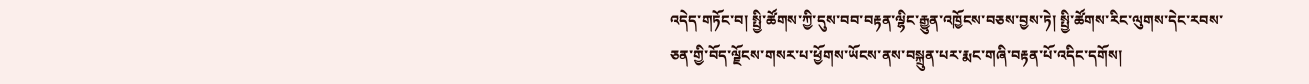འདེད་གཏོང་བ། སྤྱི་ཚོགས་ཀྱི་དུས་བབ་བརྟན་ལྷིང་རྒྱུན་འཁྱོངས་བཅས་བྱས་ཏེ། སྤྱི་ཚོགས་རིང་ལུགས་དེང་རབས་ཅན་གྱི་བོད་ལྗོངས་གསར་པ་ཕྱོགས་ཡོངས་ནས་བསྐྲུན་པར་རྨང་གཞི་བརྟན་པོ་འདིང་དགོས།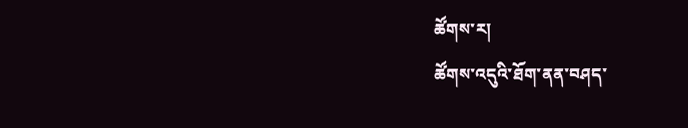ཚོགས་ར།
ཚོགས་འདུའི་ཐོག་ནན་བཤད་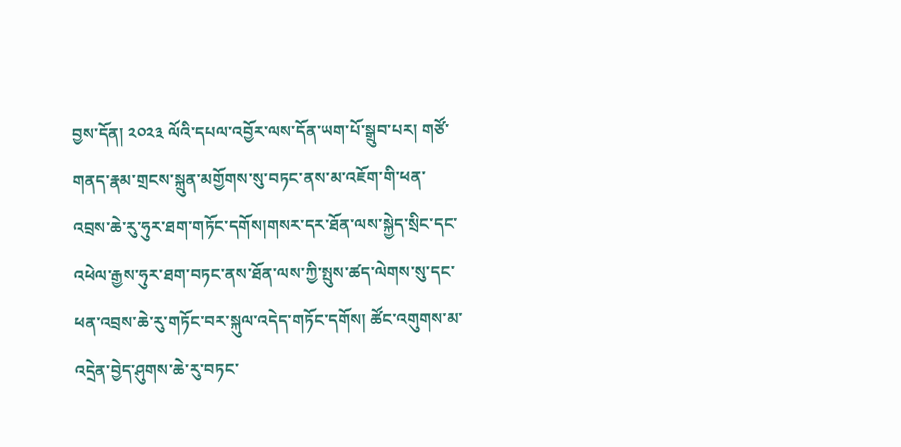བྱས་དོན། ༢༠༢༣ ལོའི་དཔལ་འབྱོར་ལས་དོན་ཡག་པོ་སྒྲུབ་པར། གཙོ་གནད་རྣམ་གྲངས་སྐྲུན་མགྱོགས་སུ་བཏང་ནས་མ་འཇོག་གི་ཕན་འབྲས་ཆེ་རུ་ཧུར་ཐག་གཏོང་དགོས།གསར་དར་ཐོན་ལས་སྐྱེད་སྲིང་དང་འཕེལ་རྒྱས་ཧུར་ཐག་བཏང་ནས་ཐོན་ལས་ཀྱི་སྤུས་ཚད་ལེགས་སུ་དང་ཕན་འབྲས་ཆེ་རུ་གཏོང་བར་སྐུལ་འདེད་གཏོང་དགོས། ཚོང་འགུགས་མ་འདྲེན་བྱེད་ཤུགས་ཆེ་རུ་བཏང་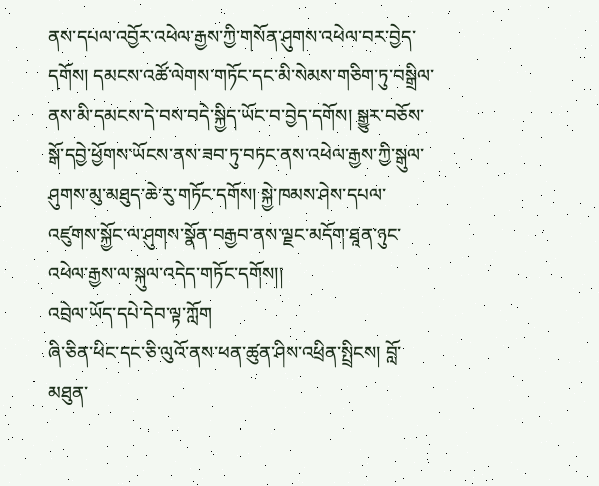ནས་དཔལ་འབྱོར་འཕེལ་རྒྱས་ཀྱི་གསོན་ཤུགས་འཕེལ་བར་བྱེད་དགོས། དམངས་འཚོ་ལེགས་གཏོང་དང་མི་སེམས་གཅིག་ཏུ་བསྒྲིལ་ནས་མི་དམངས་དེ་བས་བདེ་སྐྱིད་ཡོང་བ་བྱེད་དགོས། སྒྱུར་བཅོས་སྒོ་དབྱེ་ཕྱོགས་ཡོངས་ནས་ཟབ་ཏུ་བཏང་ནས་འཕེལ་རྒྱས་ཀྱི་སྒུལ་ཤུགས་མུ་མཐུད་ཆེ་རུ་གཏོང་དགོས། སྐྱེ་ཁམས་ཤེས་དཔལ་འཛུགས་སྐྱོང་ལ་ཤུགས་སྣོན་བརྒྱབ་ནས་ལྗང་མདོག་ཐཱན་ཉུང་འཕེལ་རྒྱས་ལ་སྐུལ་འདེད་གཏོང་དགོས།།
འབྲེལ་ཡོད་དཔེ་དེབ་ལྟ་ཀློག
ཞི་ཅིན་ཕིང་དང་ཅི་ལུའོ་ནས་ཕན་ཚུན་ཤིས་འཕྲིན་སྤྲིངས། བློ་མཐུན་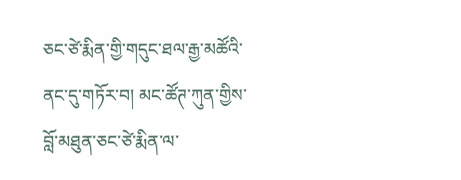ཅང་ཙེ་རྨིན་གྱི་གདུང་ཐལ་རྒྱ་མཚོའི་ནང་དུ་གཏོར་བ། མང་ཚོཊ་ཀུན་གྱིས་བློ་མཐུན་ཅང་ཙེ་རྨིན་ལ་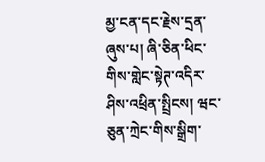མྱ་ངན་དང་རྗེས་དྲན་ཞུས་པ། ཞི་ཅིན་ཕིང་གིས་གླེང་སྟེཊ་འདིར་ཤིས་འཕྲིན་སྤྲིངས། ཝང་ཅུན་ཀྲེང་གིས་སྒྲིག་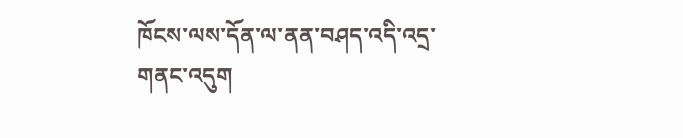ཁོངས་ལས་དོན་ལ་ནན་བཤད་འདི་འདྲ་གནང་འདུག